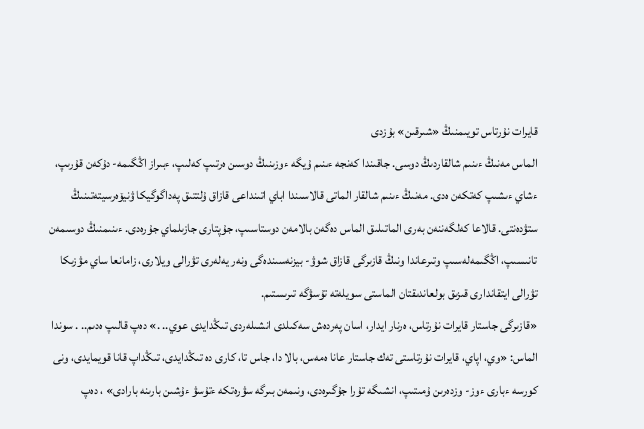قايرات نۇرتاس تويىمنىڭ «شىرقىن» بۇزدى
الماس مەنىڭ ءىنىم شالقاردىڭ دوسى. جاقىندا كەنجە ءىنىم ۇيگە ءوزىنىڭ دوسىن ەرتىپ كەلىپ، ءبىراز اڭگىمە- دۇكەن قۇرىپ، ءشاي ءىشىپ كەتكەن ەدى. مەنىڭ ءىنىم شالقار الماتى قالاسىندا اباي اتىنداعى قازاق ۇلتتىق پەداگوگيكا ۋنيۆەرسيتەتىنىڭ ستۋدەنتى. قالاعا كەلگەننەن بەرى الماتىلىق الماس دەگەن بالامەن دوستاسىپ، جۇپتارى جازىلماي جۇرەدى. ءىنىمنىڭ دوسىمەن تانىسىپ، اڭگىمەلەسىپ وتىرعاندا ونىڭ قازىرگى قازاق شوۋ- بيزنەسىندەگى ونەر يەلەرى تۋرالى ويلارى، زامانعا ساي مۋزىكا تۋرالى ايتقاندارى قىزىق بولعاندىقتان الماستى سويلەتە تۇسۋگە تىرىستىم.
«قازىرگى جاستار قايرات نۇرتاس، ەرنار ايدار، اسان پەردەش سەكىلدى انشىلەردى تىڭدايدى عوي.. .» دەپ قالىپ ەدىم.. . سوندا الماس: «وي، اپاي، قايرات نۇرتاستى تەك جاستار عانا ەمەس، بالا دا، جاس تا، كارى دە تىڭدايدى، تىڭداپ قانا قويمايدى، ونى كورسە ءبارى ءوز- وزدەرىن ۇمىتىپ، انشىگە تۇرا جۇگىرەدى، ونىمەن بىرگە سۋرەتكە ءتۇسۋ ءۇشىن بارىنە بارادى» ، دەپ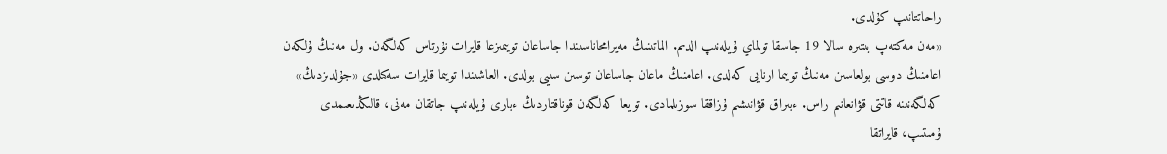راحاتتانىپ كۇلدى.
«مەن مەكتەپ بىتىرە سالا 19 جاسقا تولماي ۇيلەنىپ الدىم. الماتىنىڭ مەيرامحاناسىندا جاساعان تويىمىزعا قايرات نۇرتاس كەلگەن. ول مەنىڭ ۇلكەن اعامنىڭ دوسى بولعاسىن مەنىڭ تويىما ارنايى كەلدى. اعامنىڭ ماعان جاساعان توسىن سىيى بولدى. العاشىندا تويىما قايرات سەكىلدى «جۇلدىزدىڭ» كەلگەنىنە قاتتى قۋانعانىم راس. ءبىراق قۋانىشىم ۇزاققا سوزىلمادى. تويعا كەلگەن قوناقتاردىڭ ءبارى ۇيلەنىپ جاتقان مەنى، قالىڭدىعىمدى ۇمىتىپ، قايراتقا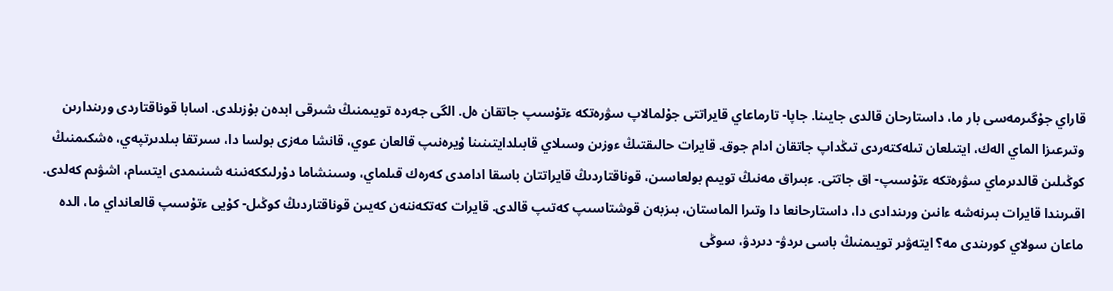قاراي جۇگىرمەسى بار ما، داستارحان قالدى جايىنا. جاپا- تارماعاي قايراتتى جۇلمالاپ سۋرەتكە ءتۇسىپ جاتقان ەل. الگى جەردە تويىمنىڭ شىرقى ابدەن بۇزىلدى. اسابا قوناقتاردى ورىندارىن وتىرعىزا الماي الەك، ايتىلعان تىلەكتەردى تىڭداپ جاتقان ادام جوق. قايرات حالىقتىڭ ءوزىن وسىلاي قابىلدايتىنىنا ۇيرەنىپ قالعان عوي، قانشا مەزى بولسا دا، سىرتقا بىلدىرتپەي، ەشكىمنىڭ كوڭىلىن قالدىرماي سۋرەتكە ءتۇسىپ- اق جاتتى. ءبىراق مەنىڭ تويىم بولعاسىن، قوناقتاردىڭ قايراتتان باسقا ادامدى كەرەك قىلماي، وسىنشاما دۇرلىككەنىنە شىنىمدى ايتسام، اشۋىم كەلدى. اقىرىندا قايرات بىرنەشە ءانىن ورىندادى دا، داستارحانعا دا وتىرا الماستان، بىزبەن قوشتاسىپ كەتىپ قالدى. قايرات كەتكەننەن كەيىن قوناقتاردىڭ كوڭىل- كۇيى ءتۇسىپ قالعانداي ما، الدە ماعان سولاي كورىندى مە؟ ايتەۋىر تويىمنىڭ باسى ىردۋ- دىردۋ، سوڭى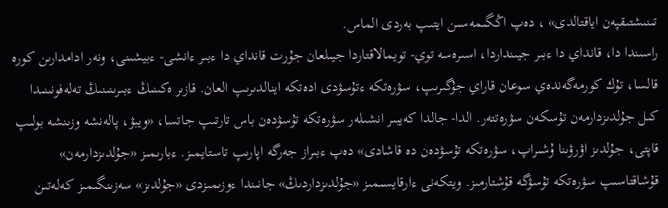تىنىشتىقپەن اياقتالدى» ، دەپ اڭگىمەسىن ايتىپ بەردى الماس.
راسىندا دا، قانداي دا ءبىر جيىنداردا، اسىرەسە توي- تويمالاقتاردا جيىلعان جۇرت قانداي دا ءبىر ءانشى- ءبيشىنى، ونەر ادامدارىن كورە قالسا، تۇك كورمەگەندەي سوعان قاراي جۇگىرىپ، سۋرەتكە ءتۇسۋدى ادەتكە اينالدىرىپ العان. قازىر ەكىنىڭ ءبىرىنىنىڭ تەلەفونىنىدا كىل جۇلدىزدارمەن تۇسكەن سۋرەتتەر. الدا- جالدا كەيبىر انشىلەر سۋرەتكە تۇسۋدەن باس تارتىپ جاتسا، «ويبۋ، پالەنشە وزىنشە بولىپ قاپتى، جۇلدىز اۋرۋىنا ۇشىراپ، سۋرەتكە تۇسۋدەن دە قاشادى» دەپ ءبىراز جەرگە اپارىپ تاستايمىز. ءبارىمىز «جۇلدىزدارمەن» قۇشاقتاسىپ سۋرەتكە تۇسۋگە قۇشتارمىز. ويتكەنى ءارقايسىمىز «جۇلدىزداردىڭ» جانىندا ءوزىمىزدى «جۇلدىز» سەزىنگىمىز كەلەتىن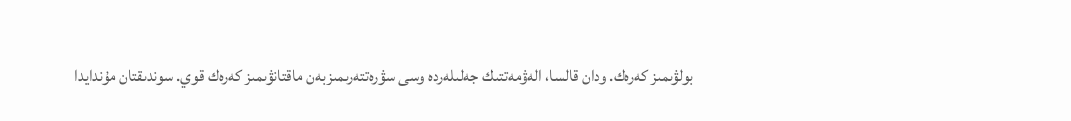بولۋىمىز كەرەك. ودان قالسا، الەۋمەتتىك جەلىلەردە وسى سۋرەتتەرىمىزبەن ماقتانۋىمىز كەرەك قوي. سوندىقتان مۇندايدا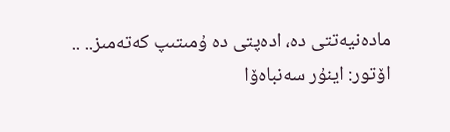مادەنيەتتى دە، ادەپتى دە ۇمىتىپ كەتەمىز.. ..
اۆتور: اينۇر سەنباەۆا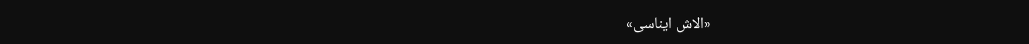«الاش ايناسى»